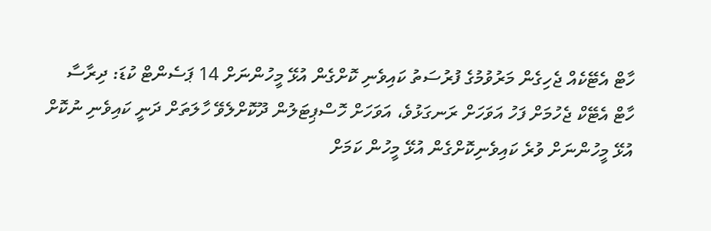ހާޓް އެޓޭކެއް ޖެހިގެން މަރުވުމުގެ ފުރުސަތު ކައިވެނި ކޮށްގެން އުޅޭ މީހުންނަށް 14 ޕަސެންޓް ކުޑަ: ދިރާސާ
ހާޓް އެޓޭކް ޖެހުމަށް ފަހު އަވަހަށް ރަނގަޅުވެ، އަވަހަށް ހޮސްޕިޓަލުން ދޫކޮށްލެވޭ ހާލަތަށް ދަނީ ކައިވެނި ނުކޮށް އުޅޭ މީހުންނަށް ވުރެ ކައިވެނިކޮށްގެން އުޅޭ މީހުން ކަމަށް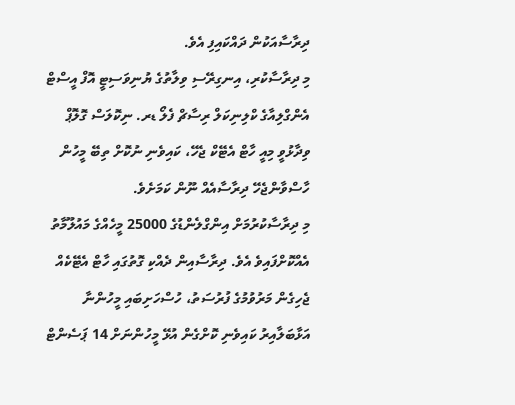ދިރާސާއަކުން ދައްކައިފި އެވެ.
މި ދިރާސާކުރި، އިނގިރޭސި ވިލާތުގެ ޔުނިވަސިޓީ އޮފް އީސްޓް އެންގްލިއާގެ ކްލިނިކަލް ރިސާޗް ފެލޯ ޑރ. ނިކޮލަސް ގޮލޮޕް ވިދާޅުވީ މިއީ ހާޓް އެޓޭކް ޖެހޭ، ކައިވެނި ނުކޮށް ތިބޭ މީހުން ހާސްވާންޖެހޭ ދިރާސާއެއް ނޫން ކަމަށެވެ.
މި ދިރާސާކުރުމަށް އިންގްލެންޑުގެ 25000 މީހެއްގެ މައުލޫމާތު އެއްކޮށްފައިވެ އެވެ. ދިރާސާއިން ދެއްކި ގޮތުގައި ހާޓް އެޓޭކެއް ޖެހިގެން މަރުވުމުގެ ފުރުސަތު، ހުސްހަށިބައި މީހުންނާ އަޅާބަލާއިރު ކައިވެނި ކޮށްގެން އުޅޭ މީހުންނަށް 14 ޕަސެންޓް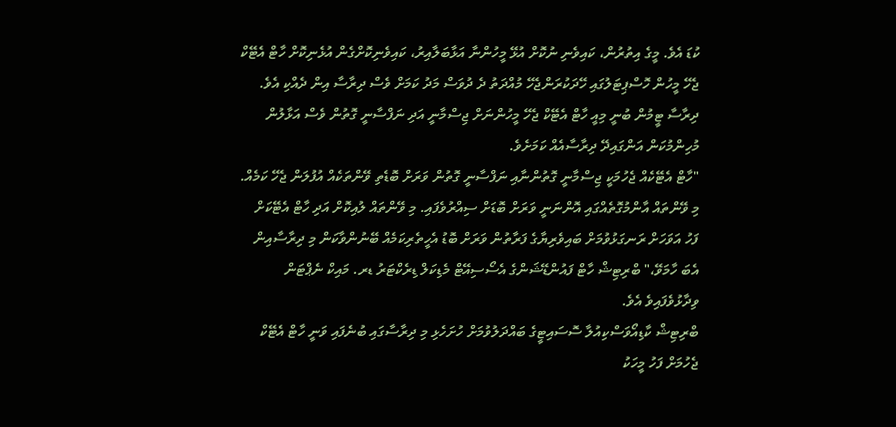ކުޑަ އެވެ. މީގެ އިތުރުން، ކައިވެނި ނުކޮށް އުޅޭ މީހުންނާ އަޅާބަލާއިރު، ކައިވެނިކޮށްގެން އުޅެނިކޮށް ހާޓް އެޓޭކް ޖެހޭ މީހުން ހޮސްޕިޓަލުގައި ހޭދަކުރަންޖެހޭ މުއްދަތު ދެ ދުވަސް މަދު ކަމަށް ވެސް ދިރާސާ އިން ދެއްކި އެވެ.
ދިރާސާ ޓީމުން ބުނީ މިއީ ހާޓް އެޓޭކް ޖެހޭ މީހުންނަށް ޖިސްމާނީ އަދި ނަފްސާނީ ގޮތުން ވެސް އަޅާލުން މުހިންމުކަން އަންގައިދޭ ދިރާސާއެއް ކަމަށެވެ.
"ހާޓް އެޓޭކެއް ޖެހުމަކީ ޖިސްމާނީ ގޮތުންނާއި ނަފްސާނީ ގޮތުން ވަރަށް ބޮޑެތި ވޭންތަކެއް އުފުލަން ޖެހޭ ކަމެއް. މި ވޭންތައް އާންމުގޮތެއްގައި އޮންނަނީ ވަރަށް ބޮޑަށް ސިއްރުވެފައި. މި ވޭންތައް ލުއިކޮށް އަދި ހާޓް އެޓޭކަށް ފަހު އަވަހަށް ރަނގަޅުވުމަށް ބައިވެރިޔާގެ ފަރާތުން ވަރަށް ބޮޑު އެހީތެރިކަމެއް ބޭނުންވާކަން މި ދިރާސާއިން އެބަ ހާމަވޭ،" ބްރިޓިޝް ހާޓް ފައުންޑޭޝަންގެ އެސޯސިއޭޓް މެޑިކަލް ޑިރެކްޓަރު ޑރ. މައިކް ނެޕްޓަން ވިދާޅުވެފައިވެ އެވެ.
ބްރިޓިޝް ކާޑިއޯވަސްކިއުލާ ސޮސައިޓީގެ ބައްދަލުވުމަށް ހުށަހެޅި މި ދިރާސާގައި ބުނެފައި ވަނީ ހާޓް އެޓޭކް ޖެހުމަށް ފަހު މީހަކު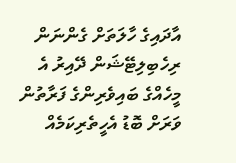އާދައިގެ ހާލަތަށް ގެންނަން ރިހެބިލިޓޭޝަން ދޭއިރު އެ މީހެއްގެ ބައިވެރިންގެ ފަރާތުން ވަރަށް ބޮޑު އެހީތެރިކަމެއް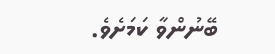ބޭނުންވާ ކަމަށެވެ.